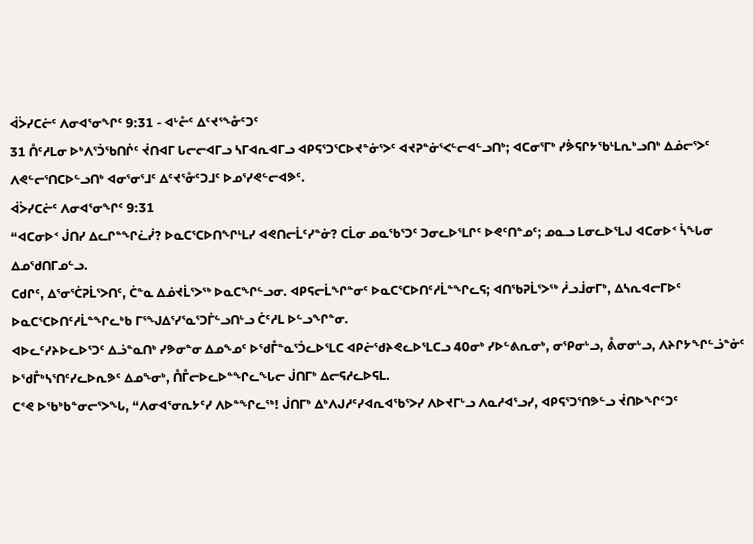ᐋᐴᓯᑕᓖᑦ ᐱᓂᐊᕐᓂᖏᑦ 9:31 - ᐊᒡᓔᑦ ᐃᑦᔪᕐᖕᓁᑦᑐᑦ
31 ᑍᑦᓱᒪᓂ ᐅᒃᐱᕐᑑᖃᑎᒌᑦ ᔫᑎᐊᒥ ᒐᓕᓕᐊᒥᓗ ᓴᒥᐊᕆᐊᒥᓗ ᐊᑭᕋᕐᑐᕐᑕᐅᔪᓐᓃᕐᐳᑦ ᐊᔪᕈᓐᓃᕐᐸᓪᓕᐊᓪᓗᑎᒃ; ᐊᑕᓂᕐᒥᒃ ᓯᕘᕋᒋᔭᖃᒻᒪᕆᒃᓗᑎᒃ ᐃᓅᓕᕐᐳᑦ ᐱᕙᓪᓕᕐᑎᑕᐅᓪᓗᑎᒃ ᐊᓂᕐᓂᕐᒧᑦ ᐃᑦᔪᕐᓁᑦᑐᒧᑦ ᐅᓄᕐᓯᕙᓪᓕᐊᕗᑦ.
ᐋᐴᓯᑕᓖᑦ ᐱᓂᐊᕐᓂᖏᑦ 9:31
“ᐊᑕᓂᐅᑉ ᒎᑎᓯ ᐃᓚᒋᓐᖏᓛᓰ? ᐅᓇᑕᕐᑕᐅᑎᖏᒻᒪᓯ ᐊᕙᑎᓕᒫᑦᓯᓐᓃ? ᑕᒫᓂ ᓄᓇᖃᕐᑐᑦ ᑐᓂᓚᐅᕐᒪᒋᑦ ᐅᕙᑦᑎᓐᓄᑦ; ᓄᓇᓗ ᒪᓂᓚᐅᕐᒪᒍ ᐊᑕᓂᐅᑉ ᓵᖓᓂ ᐃᓄᖁᑎᒥᓄᓪᓗ.
ᑕᑯᒋᑦ, ᐃᕐᓂᕐᑖᕈᒫᕐᐳᑎᑦ, ᑖᓐᓇ ᐃᓅᔪᒫᕐᐳᖅ ᐅᓇᑕᖏᓪᓗᓂ. ᐊᑭᕋᓕᒫᖏᓐᓂᑦ ᐅᓇᑕᕐᑕᐅᑎᑦᓱᒫᓐᖏᓚᕋ; ᐊᑎᖃᕈᒫᕐᐳᖅ ᓲᓗᒨᓂᒥᒃ, ᐃᓴᕆᐊᓕᒥᐅᑦ ᐅᓇᑕᕐᑕᐅᑎᑦᓱᒫᓐᖏᓚᒃᑲ ᒥᕐᖑᐃᕐᓯᕐᓇᕐᑐᒦᓪᓗᑎᒡᓗ ᑖᑦᓱᒪ ᐅᓪᓗᖏᓐᓂ.
ᐊᐅᓚᑦᓯᔨᐅᓚᐅᕐᑐᑦ ᐃᓘᓐᓇᑎᒃ ᓯᕗᓂᓐᓂ ᐃᓄᖕᓄᑦ ᐅᖁᒤᓐᓇᕐᑑᓚᐅᕐᒪᑕ ᐊᑭᓖᖁᔨᕙᓚᐅᕐᒪᑕᓗ 40ᓂᒃ ᓯᐅᓪᕕᕆᓂᒃ, ᓂᕿᓂᒡᓗ, ᕔᓂᓂᒡᓗ, ᐱᔨᒋᔭᖏᓪᓘᓐᓃᑦ ᐅᖁᒤᒃᓴᕐᑎᑦᓯᓚᐅᕆᕗᑦ ᐃᓄᖕᓂᒃ, ᑍᒤᓕᐅᓚᐅᓐᖏᓚᖓᓕ ᒎᑎᒥᒃ ᐃᓕᕋᓱᓚᐅᕋᒪ.
ᑕᕝᕙ ᐅᖃᒃᑲᓐᓂᓕᕐᐳᖓ, “ᐱᓂᐊᕐᓂᕆᔭᑦᓯ ᐱᐅᓐᖏᓚᖅ! ᒎᑎᒥᒃ ᐃᒃᐱᒍᓱᑦᓯᐊᕆᐊᖃᕐᐳᓯ ᐱᐅᔪᒥᒡᓗ ᐱᓇᓱᐊᕐᓗᓯ, ᐊᑭᕋᕐᑐᕐᑎᕗᓪᓗ ᔫᑎᐅᖏᑦᑐᑦ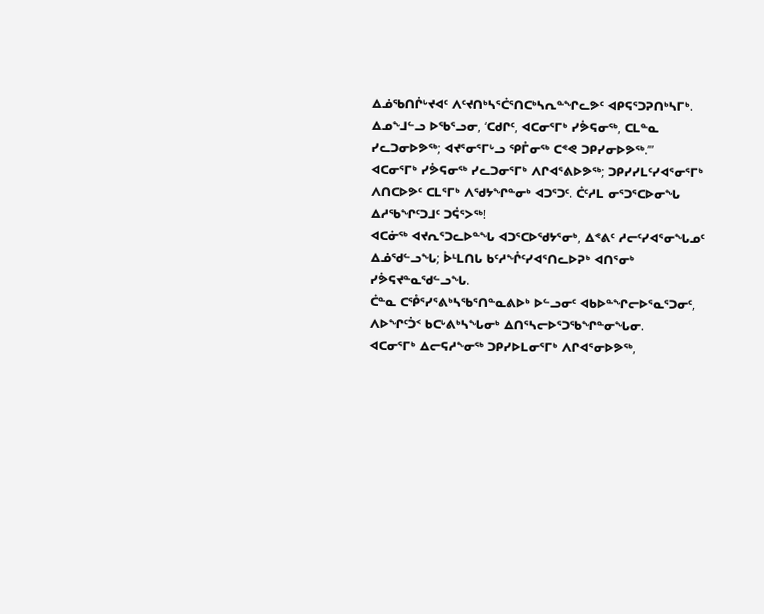ᐃᓅᖃᑎᒌᒡᔪᐊᑦ ᐱᑦᔪᑎᒃᓴᕐᑖᕐᑎᑕᒃᓴᕆᓐᖏᓚᕗᑦ ᐊᑭᕋᕐᑐᕈᑎᒃᓴᒥᒃ.
ᐃᓄᖕᒧᓪᓗ ᐅᖃᕐᓗᓂ, ‘ᑕᑯᒋᑦ, ᐊᑕᓂᕐᒥᒃ ᓯᕘᕋᓂᖅ, ᑕᒪᓐᓇ ᓯᓚᑐᓂᐅᕗᖅ; ᐊᔪᕐᓂᕐᒥᒡᓗ ᕿᒤᓂᖅ ᑕᕝᕙ ᑐᑭᓯᓂᐅᕗᖅ.’”
ᐊᑕᓂᕐᒥᒃ ᓯᕘᕋᓂᖅ ᓯᓚᑐᓂᕐᒥᒃ ᐱᒋᐊᕐᕕᐅᕗᖅ; ᑐᑭᓯᓯᒪᑦᓯᐊᕐᓂᕐᒥᒃ ᐱᑎᑕᐅᕗᑦ ᑕᒪᕐᒥᒃ ᐱᖁᔭᖏᓐᓂᒃ ᐊᑐᕐᑐᑦ. ᑖᑦᓱᒪ ᓂᕐᑐᕐᑕᐅᓂᖓ ᐃᓱᖃᖏᑦᑐᒧᑦ ᑐᕌᕐᐳᖅ!
ᐊᑕᓃᖅ ᐊᔪᕆᕐᑐᓚᐅᓐᖓ ᐊᑐᕐᑕᐅᖁᔭᕐᓂᒃ, ᐃᕝᕕᑦ ᓱᓕᑦᓯᐊᕐᓂᖓᓄᑦ ᐃᓅᖁᓪᓗᖓ; ᐆᒻᒪᑎᒐ ᑲᑦᓱᖎᑦᓯᐊᕐᑎᓚᐅᕈᒃ ᐊᑎᕐᓂᒃ ᓯᕘᕋᔪᓐᓇᖁᓪᓗᖓ.
ᑖᓐᓇ ᑕᕾᕐᓯᕐᕕᒃᓴᖃᕐᑎᓐᓇᕕᐅᒃ ᐅᓪᓗᓂᑦ ᐊᑲᐅᓐᖏᓕᐅᕐᓇᕐᑐᓂᑦ, ᐱᐅᖏᑦᑑᑉ ᑲᑕᒡᕕᒃᓴᖓᓂᒃ ᐃᑎᕐᓴᓕᐅᕐᑐᖃᖏᓐᓂᖓᓂ.
ᐊᑕᓂᕐᒥᒃ ᐃᓕᕋᓱᖕᓂᖅ ᑐᑭᓯᐅᒪᓂᕐᒥᒃ ᐱᒋᐊᕐᓂᐅᕗᖅ,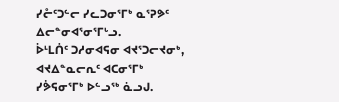ᓯᓔᑦᑐᓪᓕ ᓯᓚᑐᓂᕐᒥᒃ ᓇᕐᕈᕗᑦ ᐃᓕᓐᓂᐊᕐᓂᕐᒥᒡᓗ.
ᐆᒻᒪᑏᑦ ᑐᓱᓂᐊᕋᓂ ᐊᔪᕐᑐᓕᔪᓂᒃ, ᐊᔪᐃᓐᓇᓕᕆᑦ ᐊᑕᓂᕐᒥᒃ ᓯᕘᕋᓂᕐᒥᒃ ᐅᓪᓗᖅ ᓈᓗᒍ.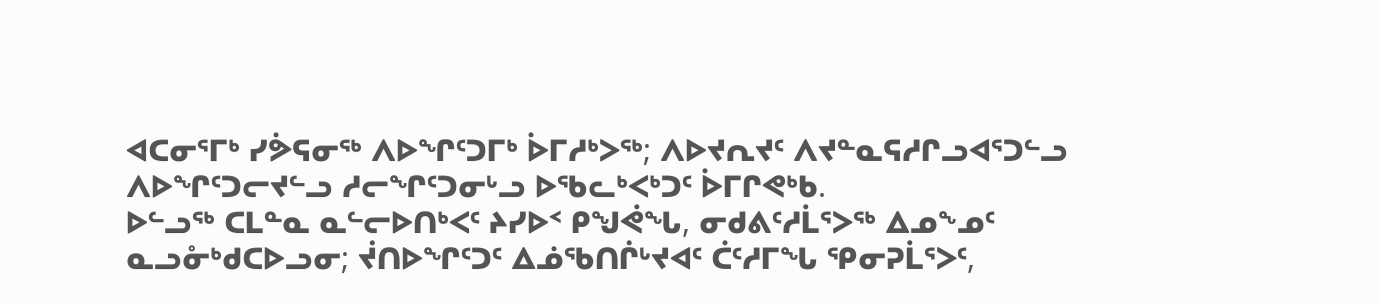ᐊᑕᓂᕐᒥᒃ ᓯᕘᕋᓂᖅ ᐱᐅᖏᑦᑐᒥᒃ ᐆᒥᓱᒃᐳᖅ; ᐱᐅᔪᕆᔪᑦ ᐱᔪᓐᓇᕋᓱᒋᓗᐊᕐᑐᓪᓗ ᐱᐅᖏᑦᑐᓕᔪᓪᓗ ᓱᓕᖏᑦᑐᓂᒡᓗ ᐅᖃᓚᒃᐸᒃᑐᑦ ᐆᒥᒋᕙᒃᑲ.
ᐅᓪᓗᖅ ᑕᒪᓐᓇ ᓇᓪᓕᐅᑎᒃᐸᑦ ᔨᓯᐅᑉ ᑭᖑᕚᖓ, ᓂᑯᕕᑦᓱᒫᕐᐳᖅ ᐃᓄᖕᓄᑦ ᓇᓗᓁᒃᑯᑕᐅᓗᓂ; ᔫᑎᐅᖏᑦᑐᑦ ᐃᓅᖃᑎᒌᒡᔪᐊᑦ ᑖᑦᓱᒥᖓ ᕿᓂᕈᒫᕐᐳᑦ,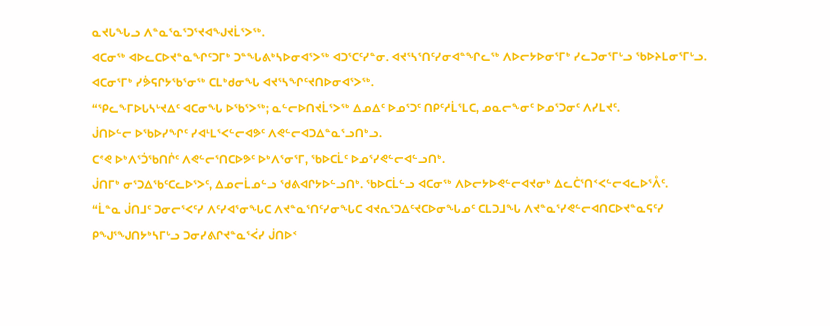ᓇᔪᒐᖓᓗ ᐱᓐᓇᕐᓇᕐᑐᕐᔪᐊᖑᔪᒫᕐᐳᖅ.
ᐊᑕᓂᖅ ᐊᐅᓚᑕᐅᔪᓐᓇᖏᑦᑐᒥᒃ ᑐᓐᖓᕕᒃᓴᐅᓂᐊᕐᐳᖅ ᐊᑐᕐᑕᑦᓯᓐᓂ. ᐊᔪᕐᓴᕐᑎᑦᓯᓂᐊᓐᖏᓚᖅ ᐱᐅᓕᔭᐅᓂᕐᒥᒃ ᓯᓚᑐᓂᕐᒥᒡᓗ ᖃᐅᔨᒪᓂᕐᒥᒡᓗ. ᐊᑕᓂᕐᒥᒃ ᓯᕘᕋᒋᔭᖃᕐᓂᖅ ᑕᒪᒃᑯᓂᖓ ᐊᔪᕐᓴᖏᑦᔪᑎᐅᓂᐊᕐᐳᖅ.
“ᕿᓚᖕᒥᐅᒐᓴᒡᔪᐃᑦ ᐊᑕᓂᖓ ᐅᖃᕐᐳᖅ; ᓇᓪᓕᐅᑎᔪᒫᕐᐳᖅ ᐃᓄᐃᑦ ᐅᓄᕐᑐᑦ ᑎᑭᑦᓱᒫᕐᒪᑕ, ᓄᓇᓕᖕᓂᑦ ᐅᓄᕐᑐᓂᑦ ᐱᓯᒪᔪᑦ.
ᒎᑎᐅᓪᓕ ᐅᖃᐅᓯᖏᑦ ᓯᐊᒻᒪᕐᐸᓪᓕᐊᕗᑦ ᐱᕙᓪᓕᐊᑐᐃᓐᓇᕐᓗᑎᒃᓗ.
ᑕᕝᕙ ᐅᒃᐱᕐᑑᖃᑎᒌᑦ ᐱᕙᓪᓕᕐᑎᑕᐅᕗᑦ ᐅᒃᐱᕐᓂᕐᒥ, ᖃᐅᑕᒫᑦ ᐅᓄᕐᓯᕙᓪᓕᐊᓪᓗᑎᒃ.
ᒎᑎᒥᒃ ᓂᕐᑐᐃᖃᑦᑕᓚᐅᕐᐳᑦ, ᐃᓄᓕᒫᓄᓪᓗ ᖁᕕᐊᒋᔭᐅᓪᓗᑎᒃ. ᖃᐅᑕᒫᓪᓗ ᐊᑕᓂᖅ ᐱᐅᓕᔭᐅᕙᓪᓕᐊᔪᓂᒃ ᐃᓚᑖᕐᑎᑉᐸᓪᓕᐊᓚᐅᕐᐰᑦ.
“ᒫᓐᓇ ᒎᑎᒧᑦ ᑐᓂᓕᕐᐸᑦᓯ ᐱᑦᓯᐊᕐᓂᖓᑕ ᐱᔪᓐᓇᕐᑎᑦᓯᓂᖓᑕ ᐊᔪᕆᕐᑐᐃᑦᔪᑕᐅᓂᖓᓄᑦ ᑕᒪᑐᒧᖓ ᐱᔪᓐᓇᕐᓯᕙᓪᓕᐊᑎᑕᐅᔪᓐᓇᕋᑦᓯ ᑭᖑᕐᖑᑎᔭᒃᓴᒥᒡᓗ ᑐᓂᓯᕕᒋᔪᓐᓇᕐᐹᓯ ᒎᑎᐅᑉ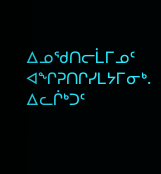ᐃᓄᖁᑎᓕᒫᒥᓄᑦ ᐊᖏᕈᑎᒋᓯᒪᔭᒥᓂᒃ.
ᐃᓚᒌᒃᑐᑦ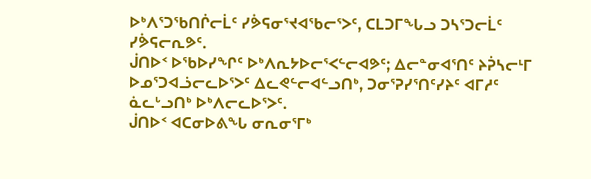ᐅᒃᐱᕐᑐᖃᑎᒌᓕᒫᑦ ᓯᕘᕋᓂᕐᔪᐊᖃᓕᕐᐳᑦ, ᑕᒪᑐᒥᖓᓗ ᑐᓴᕐᑐᓕᒫᑦ ᓯᕘᕋᓕᕆᕗᑦ.
ᒎᑎᐅᑉ ᐅᖃᐅᓯᖏᑦ ᐅᒃᐱᕆᔭᐅᓕᕐᐸᓪᓕᐊᕗᑦ; ᐃᓕᓐᓂᐊᕐᑎᑦ ᔨᕉᓴᓕᒻᒥ ᐅᓄᕐᑐᐊᓘᓕᓚᐅᕐᐳᑦ ᐃᓚᕙᓪᓕᐊᓪᓗᑎᒃ, ᑐᓂᕐᕈᓯᕐᑎᑦᓯᔨᑦ ᐊᒥᓱᑦ ᓈᓚᒡᓗᑎᒃ ᐅᒃᐱᓕᓚᐅᕐᐳᑦ.
ᒎᑎᐅᑉ ᐊᑕᓂᐅᕕᖓ ᓂᕆᓂᕐᒥᒃ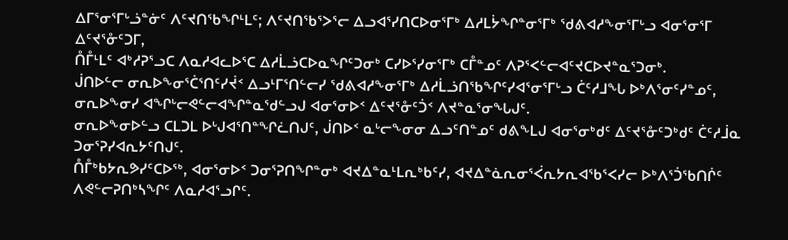ᐃᒥᕐᓂᕐᒥᒡᓘᓐᓃᑦ ᐱᑦᔪᑎᖃᖏᒻᒪᑦ; ᐱᑦᔪᑎᖃᕐᐳᕐᓕ ᐃᓗᐊᕐᓯᑎᑕᐅᓂᕐᒥᒃ ᐃᓱᒪᔮᖏᓐᓂᕐᒥᒃ ᖁᕕᐊᓱᖕᓂᕐᒥᒡᓗ ᐊᓂᕐᓂᕐᒥ ᐃᑦᔪᕐᓁᑦᑐᒥ,
ᑍᒤᒻᒪᑦ ᐊᒃᓱᕈᕐᓗᑕ ᐱᓇᓱᐊᓚᐅᕐᑕ ᐃᓱᒫᓘᑕᐅᓇᖏᑦᑐᓂᒃ ᑕᓯᐅᕐᓯᓂᕐᒥᒃ ᑕᒤᓐᓄᑦ ᐱᕈᕐᐸᓪᓕᐊᑦᔪᑕᐅᔪᓐᓇᕐᑐᓂᒃ.
ᒎᑎᐅᓪᓕ ᓂᕆᐅᖕᓂᕐᑖᕐᑎᑦᓯᔫᑉ ᐃᓗᒻᒥᕐᑎᓪᓕᓯ ᖁᕕᐊᓱᖕᓂᕐᒥᒃ ᐃᓱᒫᓘᑎᖃᖏᑦᓯᐊᕐᓂᕐᒥᒡᓗ ᑖᑦᓱᒧᖓ ᐅᒃᐱᕐᓂᑦᓯᓐᓄᑦ, ᓂᕆᐅᖕᓂᓯ ᐊᖏᒡᓕᕙᓪᓕᐊᖏᓐᓇᖁᓪᓗᒍ ᐊᓂᕐᓂᐅᑉ ᐃᑦᔪᕐᓁᑦᑑᑉ ᐱᔪᓐᓇᕐᓂᖓᒍᑦ.
ᓂᕆᐅᖕᓂᐅᓪᓗ ᑕᒪᑐᒪ ᐅᒡᒍᐊᕐᑎᓐᖏᓛᑎᒍᑦ, ᒎᑎᐅᑉ ᓇᒡᓕᖕᓂᓂ ᐃᓗᑦᑎᓐᓄᑦ ᑯᕕᖕᒪᒍ ᐊᓂᕐᓂᒃᑯᑦ ᐃᑦᔪᕐᓁᑦᑐᒃᑯᑦ ᑖᑦᓱᒨᓇ ᑐᓂᕐᕈᓯᐊᕆᔭᑦᑎᒍᑦ.
ᑍᒤᒃᑲᔭᕆᕗᓯᑦᑕᐅᖅ, ᐊᓂᕐᓂᐅᑉ ᑐᓂᕐᕈᑎᖏᓐᓂᒃ ᐊᔪᐃᓐᓇᒻᒪᕆᒃᑲᑦᓯ, ᐊᔪᐃᓐᓈᕆᓂᕐᐹᕆᔭᕆᐊᖃᕐᐸᓯᓕ ᐅᒃᐱᕐᑑᖃᑎᒌᑦ ᐱᕙᓪᓕᕈᑎᒃᓴᖏᑦ ᐱᓇᓱᐊᕐᓗᒋᑦ.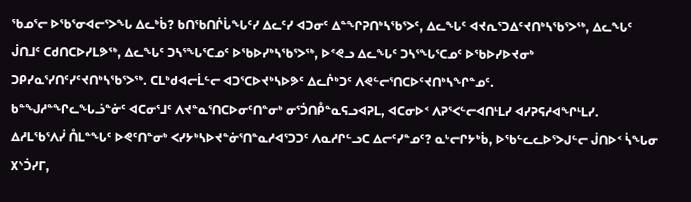ᖃᓄᕐᓕ ᐅᖃᕐᓂᐊᓕᕐᐳᖓ ᐃᓚᒃᑳ? ᑲᑎᖃᑎᒌᒑᖓᑦᓯ ᐃᓚᑦᓯ ᐊᑐᓂᑦ ᐃᓐᖏᕈᑎᒃᓴᖃᕐᐳᑦ, ᐃᓚᖓᑦ ᐊᔪᕆᕐᑐᐃᑦᔪᑎᒃᓴᖃᕐᐳᖅ, ᐃᓚᖓᑦ ᒎᑎᒧᑦ ᑕᑯᑎᑕᐅᓯᒪᕗᖅ, ᐃᓚᖓᑦ ᑐᓴᕐᖓᕐᑕᓄᑦ ᐅᖃᐅᓯᒃᓴᖃᕐᐳᖅ, ᐅᕝᕙᓗ ᐃᓚᖓᑦ ᑐᓴᕐᖓᕐᑕᓄᑦ ᐅᖃᐅᓯᐅᔪᓂᒃ ᑐᑭᓯᓇᕐᓯᑎᑦᓯᑦᔪᑎᒃᓴᖃᕐᐳᖅ. ᑕᒪᒃᑯᐊᓕᒫᓪᓕ ᐊᑐᕐᑕᐅᔪᒃᓴᐅᕗᑦ ᐃᓚᒌᒃᑐᑦ ᐱᕙᓪᓕᕐᑎᑕᐅᑦᔪᑎᒃᓴᖏᓐᓄᑦ.
ᑲᓐᖑᓱᓐᖏᓚᖓᓘᓐᓃᑦ ᐊᑕᓂᕐᒧᑦ ᐱᔪᓐᓇᕐᑎᑕᐅᓂᑦᑎᓐᓂᒃ ᓂᕐᑑᑎᑬᓐᓇᕋᓗᐊᕈᒪ, ᐊᑕᓂᐅᑉ ᐱᕈᕐᐸᓪᓕᐊᑎᒻᒪᓯ ᐊᓯᕈᕋᓱᐊᖏᒻᒪᓯ.
ᐃᓱᒪᖃᕐᐱᓰ ᑍᒪᓐᖓᑦ ᐅᕙᑦᑎᓐᓂᒃ ᐸᓯᔭᒃᓴᐅᔪᓐᓃᕐᑎᓐᓇᓱᐊᕐᑐᑐᑦ ᐱᓇᓱᒋᓪᓗᑕ ᐃᓕᑦᓯᓐᓄᑦ? ᓇᒡᓕᒋᔭᒃᑳ, ᐅᖃᓪᓚᓚᐅᕐᐳᒍᓪᓕ ᒎᑎᐅᑉ ᓵᖓᓂ ᙭ᔅᑑᓯᒥ,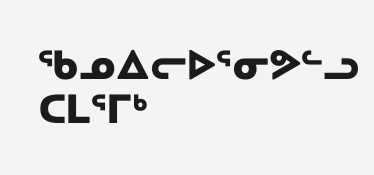ᖃᓄᐃᓕᐅᕐᓂᕗᓪᓗ ᑕᒪᕐᒥᒃ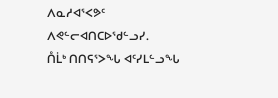ᐱᓇᓱᐊᕐᐸᕗᑦ ᐱᕙᓪᓕᐊᑎᑕᐅᖁᓪᓗᓯ.
ᑍᒫᒃ ᑎᑎᕋᕐᐳᖓ ᐊᑦᓯᒪᓪᓗᖓ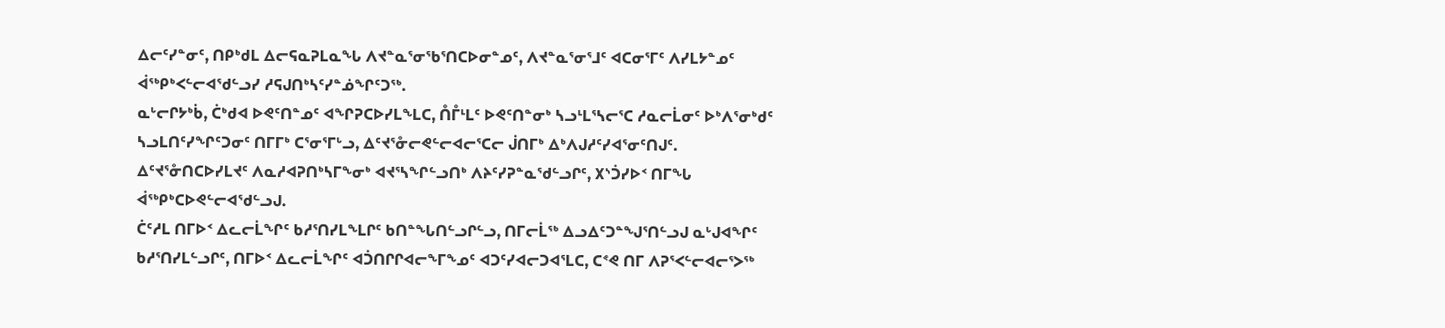ᐃᓕᑦᓯᓐᓂᑦ, ᑎᑭᒃᑯᒪ ᐃᓕᕋᓇᕈᒪᓇᖓ ᐱᔪᓐᓇᕐᓂᖃᕐᑎᑕᐅᓂᓐᓄᑦ, ᐱᔪᓐᓇᕐᓂᕐᒧᑦ ᐊᑕᓂᕐᒥᑦ ᐱᓯᒪᔭᓐᓄᑦ ᐋᖅᑭᒃᐸᓪᓕᐊᖁᓪᓗᓯ ᓱᕋᒍᑎᒃᓴᑦᓯᓐᓅᖏᑦᑐᖅ.
ᓇᒡᓕᒋᔭᒃᑳ, ᑖᒃᑯᐊ ᐅᕙᑦᑎᓐᓄᑦ ᐊᖏᕈᑕᐅᓯᒪᖕᒪᑕ, ᑍᒤᒻᒪᑦ ᐅᕙᑦᑎᓐᓂᒃ ᓴᓗᒻᒪᕐᓴᓕᕐᑕ ᓱᓇᓕᒫᓂᑦ ᐅᒃᐱᕐᓂᒃᑯᑦ ᓴᓗᒪᑎᑦᓯᖏᑦᑐᓂᑦ ᑎᒥᒥᒃ ᑕᕐᓂᕐᒥᒡᓗ, ᐃᑦᔪᕐᓁᓕᕙᓪᓕᐊᓕᕐᑕᓕ ᒎᑎᒥᒃ ᐃᒃᐱᒍᓱᑦᓯᐊᕐᓂᑦᑎᒍᑦ.
ᐃᑦᔪᕐᓁᑎᑕᐅᓯᒪᔪᑦ ᐱᓇᓱᐊᕈᑎᒃᓴᒥᖕᓂᒃ ᐊᔪᕐᓴᖏᓪᓗᑎᒃ ᐱᔨᑦᓯᕈᓐᓇᖁᓪᓗᒋᑦ, ᙭ᔅᑑᓯᐅᑉ ᑎᒥᖓ ᐋᖅᑭᒃᑕᐅᕙᓪᓕᐊᖁᓪᓗᒍ.
ᑖᑦᓱᒪ ᑎᒥᐅᑉ ᐃᓚᓕᒫᖏᑦ ᑲᓱᕐᑎᓯᒪᖕᒪᒋᑦ ᑲᑎᓐᖓᑎᓪᓗᒋᓪᓗ, ᑎᒥᓕᒫᖅ ᐃᓗᐃᑦᑐᓐᖑᕐᑎᓪᓗᒍ ᓇᒡᒍᐊᖏᑦ ᑲᓱᕐᑎᓯᒪᓪᓗᒋᑦ, ᑎᒥᐅᑉ ᐃᓚᓕᒫᖏᑦ ᐊᑑᑎᒋᒋᐊᓕᖕᒥᖕᓄᑦ ᐊᑐᑦᓯᐊᓕᑐᐊᕐᒪᑕ, ᑕᕝᕙ ᑎᒥ ᐱᕈᕐᐸᓪᓕᐊᓕᕐᐳᖅ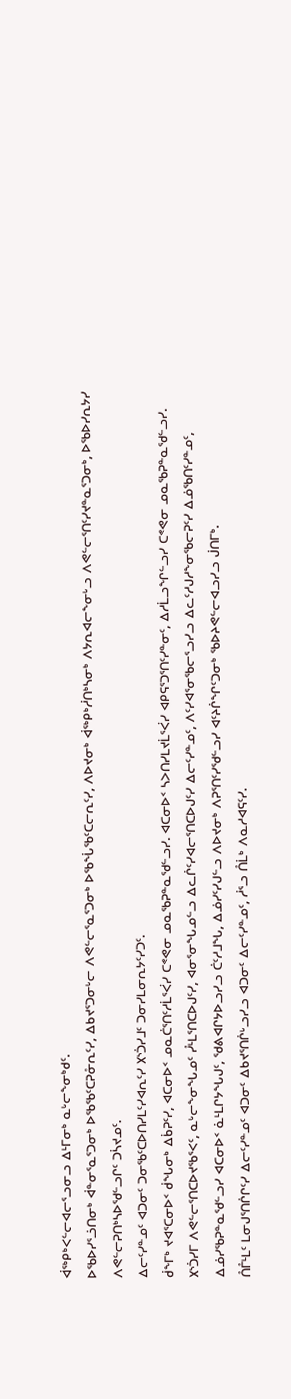ᐋᖅᑭᒃᐸᓪᓕᐊᓕᕐᓗᓂᓗ ᐃᒻᒥᓂᒃ ᓇᒡᓕᖕᓂᒃᑯᑦ.
ᐅᖃᐅᓯᕐᓘᑎᓂᒃ ᐋᓐᓂᕐᓇᕐᑐᓂᒃ ᐅᖃᖃᑦᑕᕈᓁᕆᑦᓯ, ᐃᑲᔪᕐᑐᓂᒡᓕ ᐱᕙᓪᓕᕐᓇᕐᑐᓂᒃ ᐅᖃᖔᖃᑦᑕᓕᕆᑦᓯ, ᐱᐅᔪᓂᒃ ᐋᖅᑭᒃᓲᑎᒃᓴᓂᒃ ᐱᔭᕆᐊᓕᖕᓂᒡᓗ ᐱᕙᓪᓕᕐᑎᑦᓯᔪᓐᓇᕐᑐᓂᒃ, ᐅᖃᐅᓯᕆᔭᓯ ᐱᕙᓪᓕᕈᑎᒃᓴᐅᖁᓪᓗᒋᑦ ᑐᓵᔪᓄᑦ.
ᐃᓕᑦᓯᓐᓄᑦ ᐊᑐᓂᑦ ᑐᓂᖃᑦᑕᐅᑎᓯᒪᑦᓯᐊᕆᑦᓯ ᙭ᔅᑑᓯᒧᑦ ᑐᓂᓯᒪᓂᕆᔭᑦᓯᑐᑦ.
ᑰᖕᒥᒃ ᔪᐊᕐᑕᓂᐅᑉ ᑰᖓᓂᒃ ᐃᑳᕈᑦᓯ, ᐊᑕᓂᐅᑉ ᓄᓇᑖᕐᑎᑦᓱᒫᕐᐹᓯ ᑕᕝᕙᓂ ᓄᓇᖃᕈᓐᓇᖁᓪᓗᓯ. ᐊᑕᓂᐅᑉ ᓴᐳᑎᓯᒪᔪᒫᕐᐹᓯ ᐊᑭᕋᕐᑐᕐᑎᑦᓯᓐᓂᑦ, ᐃᓱᒫᓗᖏᓪᓗᓯ ᑕᕝᕙᓂ ᓄᓇᖃᕈᓐᓇᖁᓪᓗᓯ.
᙭ᔅᑑᓯᒥ ᐱᕙᓪᓕᕐᑎᑕᐅᔪᖃᕐᐸᑦ, ᓇᒡᓕᖕᓂᖓᓄᑦ ᓮᒻᒪᕐᑎᑕᐅᒍᑦᓯ, ᐊᓂᕐᓂᖓᓄᓪᓗ ᐃᓚᒌᑦᓯᐊᓕᕐᑎᑕᐅᒍᑦᓯ ᐃᓕᑦᓯᓐᓄᑦ, ᐱᑦᓯᐊᕐᓂᖃᓕᕐᓗᓯᓗ ᐃᓚᑦᓱᒍᓱᖕᓂᖃᓕᕈᑦᓯ ᐃᓅᖃᑎᑦᓯᓐᓄᑦ,
ᐃᓅᓯᖃᕈᓐᓇᖁᓪᓗᓯ ᐊᑕᓂᐅᑉ ᓈᒻᒪᒋᔭᖓᒍᑦ, ᖁᕕᐊᒋᔭᐅᓗᓯᓗ ᑖᑦᓱᒧᖓ, ᐃᓅᓯᑦᓯᒍᓪᓗ ᐱᐅᔪᓂᒃ ᐱᕈᕐᑎᑦᓯᖁᓪᓗᓯ ᐊᑦᔨᒌᖏᑦᑐᓂᒃ ᖃᐅᔨᕙᓪᓕᐊᓗᓯᓗ ᒎᑎᒥᒃ.
ᑍᒤᒻᒪᑦ ᒪᓂᒍᕐᑎᒌᒋᑦᓯ ᐃᓕᑦᓯᓐᓄᑦ ᐊᑐᓂᑦ ᐃᑲᔪᕐᑎᒌᒡᓗᓯᓗ ᐊᑐᓂᑦ ᐃᓕᑦᓯᓐᓄᑦ, ᓲᕐᓗ ᑍᒫᒃ ᐱᓇᓱᐊᕋᑦᓯ.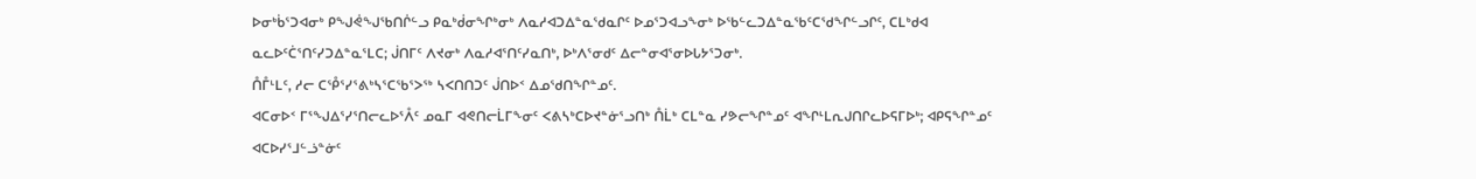ᐅᓂᒃᑳᕐᑐᐊᓂᒃ ᑭᖑᕚᖑᖃᑎᒌᓪᓗ ᑭᓇᒃᑰᓂᖏᒃᓂᒃ ᐱᓇᓱᐊᑐᐃᓐᓇᖁᓇᒋᑦ ᐅᓄᕐᑐᐊᓗᖕᓂᒃ ᐅᖃᓪᓚᑐᐃᓐᓇᖃᑦᑕᖁᖏᓪᓗᒋᑦ, ᑕᒪᒃᑯᐊ ᓇᓚᐅᑦᑖᕐᑎᑦᓯᑐᐃᓐᓇᕐᒪᑕ; ᒎᑎᒥᑦ ᐱᔪᓂᒃ ᐱᓇᓱᐊᕐᑎᑦᓯᓇᑎᒃ, ᐅᒃᐱᕐᓂᑯᑦ ᐃᓕᓐᓂᐊᕐᓂᐅᒐᔭᕐᑐᓂᒃ.
ᑍᒤᒻᒪᑦ, ᓱᓕ ᑕᕾᕐᓯᕐᕕᒃᓴᕐᑕᖃᕐᐳᖅ ᓴᐸᑎᑎᑐᑦ ᒎᑎᐅᑉ ᐃᓄᖁᑎᖏᓐᓄᑦ.
ᐊᑕᓂᐅᑉ ᒥᕐᖑᐃᕐᓯᕐᑎᓕᓚᐅᕐᐰᑦ ᓄᓇᒥ ᐊᕙᑎᓕᒫᒥᖕᓂᑦ ᐸᕕᓴᒃᑕᐅᔪᓐᓃᕐᓗᑎᒃ ᑍᒫᒃ ᑕᒪᓐᓇ ᓯᕗᓕᖏᓐᓄᑦ ᐊᖏᒻᒪᕆᒍᑎᒋᓚᐅᕋᒥᐅᒃ; ᐊᑭᕋᖏᓐᓄᑦ ᐊᑕᐅᓯᕐᒧᓪᓘᓐᓃᑦ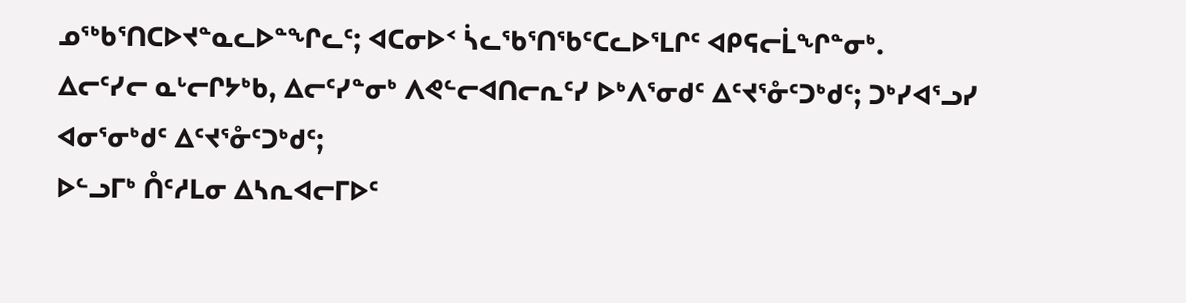ᓄᖅᑲᕐᑎᑕᐅᔪᓐᓇᓚᐅᓐᖏᓚᑦ; ᐊᑕᓂᐅᑉ ᓵᓚᖃᕐᑎᖃᑦᑕᓚᐅᕐᒪᒋᑦ ᐊᑭᕋᓕᒫᖏᓐᓂᒃ.
ᐃᓕᑦᓯᓕ ᓇᒡᓕᒋᔭᒃᑲ, ᐃᓕᑦᓯᓐᓂᒃ ᐱᕙᓪᓕᐊᑎᓕᕆᑦᓯ ᐅᒃᐱᕐᓂᑯᑦ ᐃᑦᔪᕐᓁᑦᑐᒃᑯᑦ; ᑐᒃᓯᐊᕐᓗᓯ ᐊᓂᕐᓂᒃᑯᑦ ᐃᑦᔪᕐᓁᑦᑐᒃᑯᑦ;
ᐅᓪᓗᒥᒃ ᑍᑦᓱᒪᓂ ᐃᓴᕆᐊᓕᒥᐅᑦ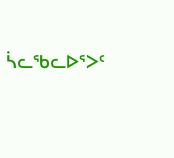ᓵᓚᖃᓚᐅᕐᐳᑦ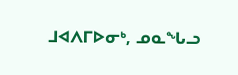ᒧᐊᐱᒥᐅᓂᒃ, ᓄᓇᖓᓗ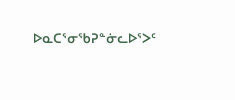ᐅᓇᑕᕐᓂᖃᕈᓐᓃᓚᐅᕐᐳᑦ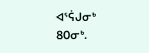ᐊᕐᕌᒍᓂᒃ 80ᓂᒃ.